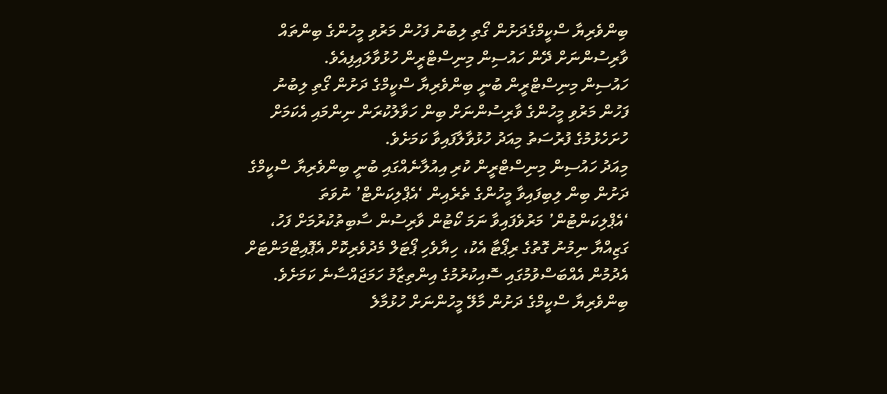ބިންވެރިޔާ ސްކީމްގެދަށުން ގޯތި ލިބުނު ފަހުން މަރުވި މީހުންގެ ބިންތައް ވާރިސުންނަށް ދޭން ހައުސިން މިނިސްޓްރީން ހުޅުވާލައިފިއެވެ.
ހައުސިން މިނިސްޓްރީން ބުނީ ބިންވެރިޔާ ސްކީމްގެ ދަށުން ގޯތި ލިބުނު ފަހުން މަރުވި މީހުންގެ ވާރިސުންނަށް ބިން ހަވާލުކުރަން ނިންމައި އެކަމަށް ހުށަހެޅުމުގެ ފުރުސަތު މިއަދު ހުޅުވާލާފައިވާ ކަމަށެވެ.
މިއަދު ހައުސިން މިނިސްޓްރީން ކުރި އިއުލާނެއްގައި ބުނީ ބިންވެރިޔާ ސްކީމްގެ ދަށުން ބިން ލިބިފައިވާ މީހުންގެ ތެރެއިން ‘އެޕްލިކަންޓް’ ނުވަތަ ‘އެޕްލިކަންޓުން’ މަރުވެފައިވާ ނަމަ ކޯޓުން ވާރިސުން ސާބިތުކުރުމަށް ފަހު، ގަޒިއްޔާ ނިމުނު ގޮތުގެ ރިޕޯޓާ އެކު، ހިޔާވެހި ޕޯޓަލް މެދުވެރިކޮށް އެޕޮއިޓްމަންޓަށް އެދުމުން އެއްބަސްވުމުގައި ސޮއިކުރުމުގެ އިންތިޒާމު ހަމަޖައްސާނެ ކަމަށެވެ.
ބިންވެރިޔާ ސްކީމްގެ ދަށުން މާލޭ މީހުންނަށް ހުޅުމާލެ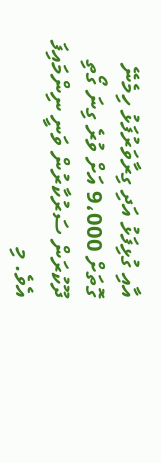އާއި ގުޅިފަޅު އަދި ގިރާވަރުފަޅު ހިމެނޭ ގޮތަށް 9،000 އަށް ވުރެ ގިނަ ގޯތި ދޫކުރަން ސަރުކާރުން ވަނީ ނިންމައިފަ އެވެ. މި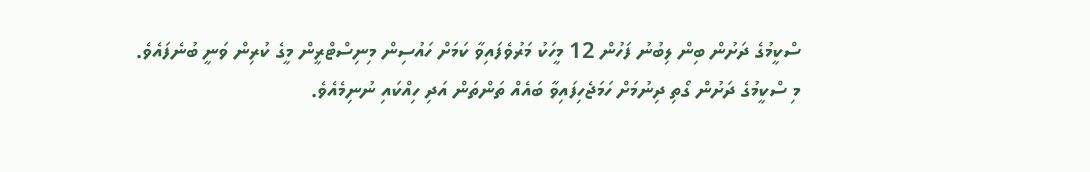ސްކީމުގެ ދަށުން ބިން ލިބުނު ފަހުން 12 މީހަކު މަރުވެފައިވާ ކަމަށް ހައުސިން މިނިސްޓްރީން މީގެ ކުރިން ވަނީ ބުނެފައެވެ.
މި ސްކީމުގެ ދަށުން ގޯތި ދިނުމަށް ހަމަޖެހިފައިވާ ބައެއް ތަންތަން އަދި ހިއްކައި ނުނިމެއެވެ.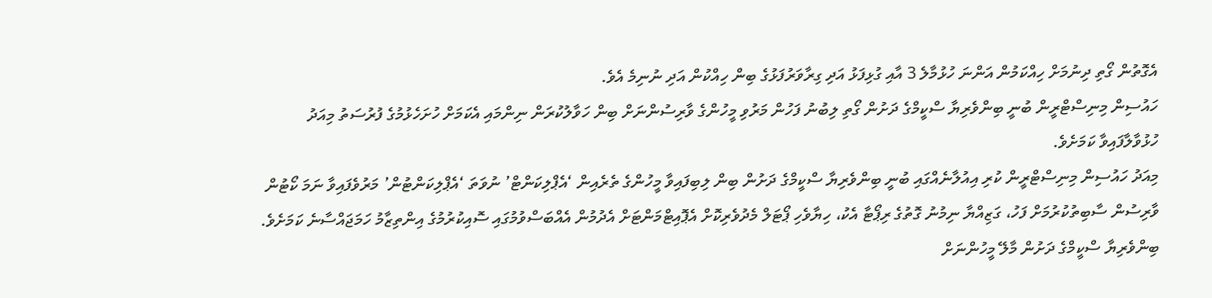އެގޮތުން ގޯތި ދިނުމަށް ހިއްކަމުން އަންނަ ހުޅުމާލެ 3 އާއި ގުޅިފަޅު އަދި ގިރާވަރުފަޅުގެ ބިން ހިއްކުން އަދި ނުނިމެ އެވެ.
ހައުސިން މިނިސްޓްރީން ބުނީ ބިންވެރިޔާ ސްކީމްގެ ދަށުން ގޯތި ލިބުނު ފަހުން މަރުވި މީހުންގެ ވާރިސުންނަށް ބިން ހަވާލުކުރަން ނިންމައި އެކަމަށް ހުށަހެޅުމުގެ ފުރުސަތު މިއަދު ހުޅުވާލާފައިވާ ކަމަށެވެ.
މިއަދު ހައުސިން މިނިސްޓްރީން ކުރި އިއުލާނެއްގައި ބުނީ ބިންވެރިޔާ ސްކީމްގެ ދަށުން ބިން ލިބިފައިވާ މީހުންގެ ތެރެއިން ‘އެޕްލިކަންޓް’ ނުވަތަ ‘އެޕްލިކަންޓުން’ މަރުވެފައިވާ ނަމަ ކޯޓުން ވާރިސުން ސާބިތުކުރުމަށް ފަހު، ގަޒިއްޔާ ނިމުނު ގޮތުގެ ރިޕޯޓާ އެކު، ހިޔާވެހި ޕޯޓަލް މެދުވެރިކޮށް އެޕޮއިޓްމަންޓަށް އެދުމުން އެއްބަސްވުމުގައި ސޮއިކުރުމުގެ އިންތިޒާމު ހަމަޖައްސާނެ ކަމަށެވެ.
ބިންވެރިޔާ ސްކީމްގެ ދަށުން މާލޭ މީހުންނަށް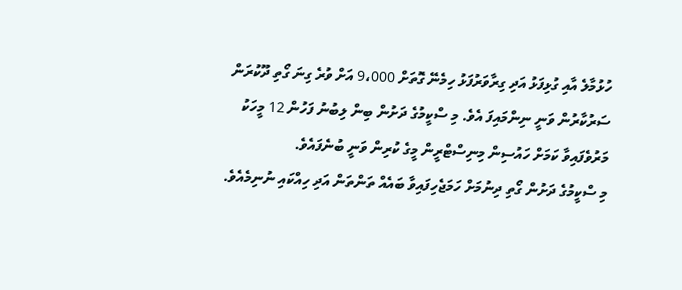ހުޅުމާލެ އާއި ގުޅިފަޅު އަދި ގިރާވަރުފަޅު ހިމެނޭ ގޮތަށް 9،000 އަށް ވުރެ ގިނަ ގޯތި ދޫކުރަން ސަރުކާރުން ވަނީ ނިންމައިފަ އެވެ. މި ސްކީމުގެ ދަށުން ބިން ލިބުނު ފަހުން 12 މީހަކު މަރުވެފައިވާ ކަމަށް ހައުސިން މިނިސްޓްރީން މީގެ ކުރިން ވަނީ ބުނެފައެވެ.
މި ސްކީމުގެ ދަށުން ގޯތި ދިނުމަށް ހަމަޖެހިފައިވާ ބައެއް ތަންތަން އަދި ހިއްކައި ނުނިމެއެވެ.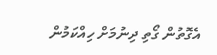އެގޮތުން ގޯތި ދިނުމަށް ހިއްކަމުން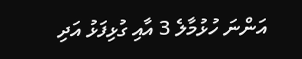އަންނަ ހުޅުމާލެ 3 އާއި ގުޅިފަޅު އަދި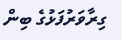ގިރާވަރުފަޅުގެ ބިން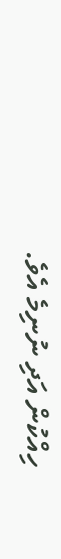ހިއްކުން އަދި ނުނިމެ އެވެ.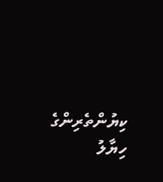ކިޔުންތެރިންގެ ހިޔާލު